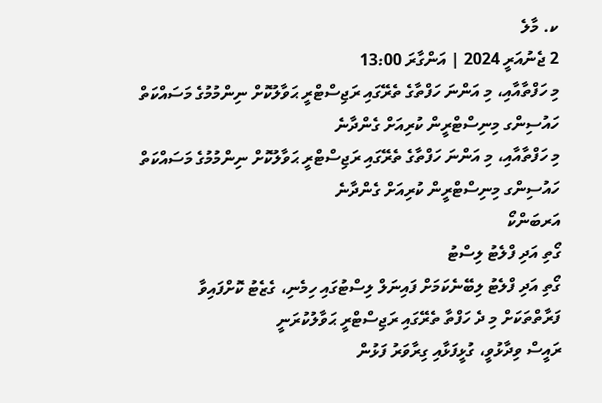ކ. މާލެ
2 ޖެނުއަރީ 2024 | އަންގާރަ 13:00
މި ހަފްތާއާއި، މި އަންނަ ހަފްތާގެ ތެރޭގައި ރަޖިސްޓްރީ ޙަވާލުކޮށް ނިންމުމުގެ މަސައްކަތް ހައުސިންގ މިނިސްޓްރީން ކުރިއަށް ގެންދާނެ
މި ހަފްތާއާއި، މި އަންނަ ހަފްތާގެ ތެރޭގައި ރަޖިސްޓްރީ ޙަވާލުކޮށް ނިންމުމުގެ މަސައްކަތް ހައުސިންގ މިނިސްޓްރީން ކުރިއަށް ގެންދާނެ
އަރބަންކޯ
ގޯތި އަދި ފްލެޓު ލިސްޓު
ގޯތި އަދި ފްލެޓު ލިބޭނެކަމަށް ފައިނަލް ލިސްޓުގައި ހިމެނި، ގެޒެޓު ކޮށްފައިވާ ފަރާތްތަކަށް މި ދެ ހަފްތާ ތެރޭގައި ރަޖިސްޓްރީ ޙަވާލުކުރަނީ
ރައީސް ވިދާޅުވީ، ގުޅީފަޅާއި ގިރާވަރު ފަޅުން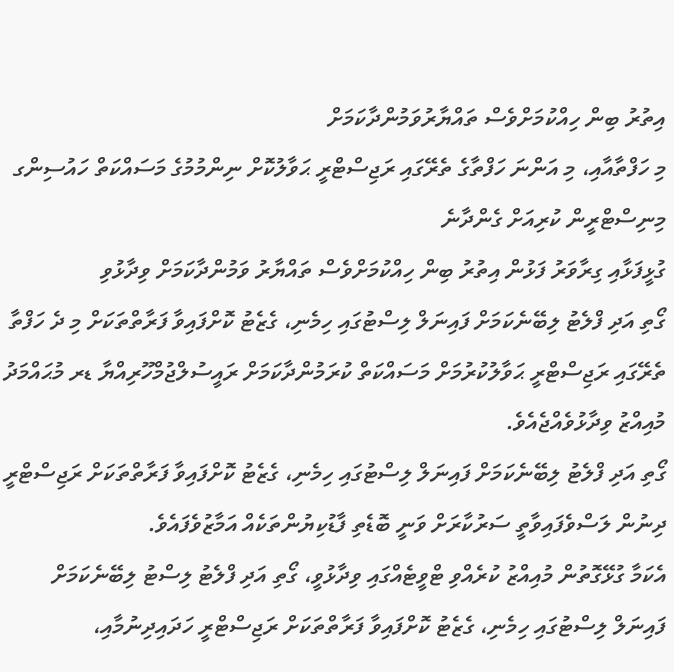އިތުރު ބިން ހިއްކުމަށްވެސް ތައްޔާރުވަމުންދާކަމަށް
މި ހަފްތާއާއި، މި އަންނަ ހަފްތާގެ ތެރޭގައި ރަޖިސްޓްރީ ޙަވާލުކޮށް ނިންމުމުގެ މަސައްކަތް ހައުސިންގ މިނިސްޓްރީން ކުރިއަށް ގެންދާނެ
ގުޅީފަޅާއި ގިރާވަރު ފަޅުން އިތުރު ބިން ހިއްކުމަށްވެސް ތައްޔާރު ވަމުންދާކަމަށް ވިދާޅުވި
ގޯތި އަދި ފްލެޓު ލިބޭނެކަމަށް ފައިނަލް ލިސްޓުގައި ހިމެނި، ގެޒެޓު ކޮށްފައިވާ ފަރާތްތަކަށް މި ދެ ހަފްތާ ތެރޭގައި ރަޖިސްޓްރީ ޙަވާލުކުރުމަށް މަސައްކަތް ކުރަމުންދާކަމަށް ރައީސުލްޖުމްހޫރިއްޔާ ޑރ މުޙައްމަދު މުއިއްޒު ވިދާޅުވެއްޖެއެވެ.
ގޯތި އަދި ފްލެޓު ލިބޭނެކަމަށް ފައިނަލް ލިސްޓުގައި ހިމެނި، ގެޒެޓު ކޮށްފައިވާ ފަރާތްތަކަށް ރަޖިސްޓްރީ ދިނުން ލަސްވެފައިވާތީ ސަރުކާރަށް ވަނީ ބޮޑެތި ފާޑުކިޔުންތަކެއް އަމާޒުވެފައެވެ.
އެކަމާ ގުޅޭގޮތުން މުއިއްޒު ކުރެއްވި ޓްވީޓެއްގައި ވިދާޅުވީ، ގޯތި އަދި ފްލެޓު ލިސްޓު ލިބޭނެކަމަށް ފައިނަލް ލިސްޓުގައި ހިމެނި، ގެޒެޓު ކޮށްފައިވާ ފަރާތްތަކަށް ރަޖިސްޓްރީ ހަދައިދިނުމާއި،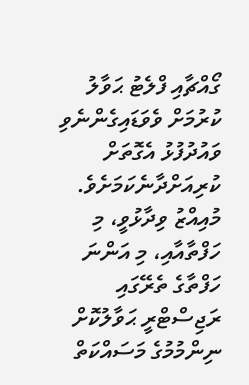ގޯއްޗާއި ފްލެޓު ޙަވާލު ކުރުމަށް ވެވަޑައިގެންނެވި ވައުދުފުޅު އެގޮތަށް ކުރިއަށްދާނެކަމަށެވެ.
މުއިއްޒު ވިދާޅުވީ، މި ހަފްތާއާއި، މި އަންނަ ހަފްތާގެ ތެރޭގައި ރަޖިސްޓްރީ ޙަވާލުކޮށް ނިންމުމުގެ މަސައްކަތް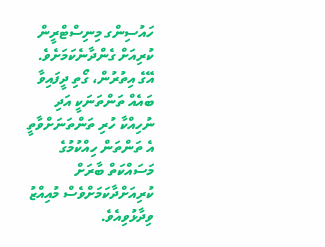ހައުސިންގ މިނިސްޓްރީން ކުރިއަށް ގެންދާނެކަމަށެވެ.
އޭގެ އިތުރުން، ގޯތި ދީފައިވާ ބައެއް ތަންތަނަކީ އަދި ނުހިއްކާ ހުރި ތަންތަނަށްވާތީ އެ ތަންތަން ހިއްކުމުގެ މަސައްކަތް ބާރަށް ކުރިއަށްދާކަމަށްވެސް މުއިއްޒު ވިދާޅުވިއެވެ.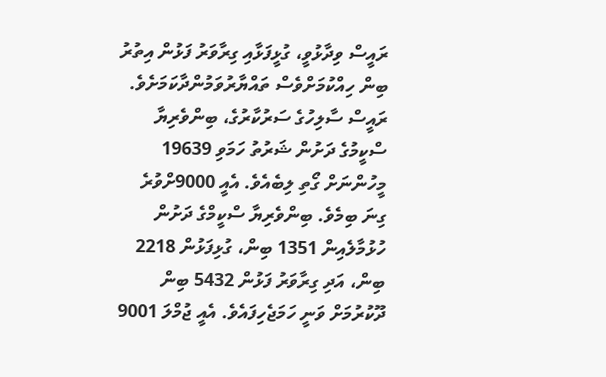ރައީސް ވިދާޅުވީ، ގުޅީފަޅާއި ގިރާވަރު ފަޅުން އިތުރު ބިން ހިއްކުމަށްވެސް ތައްޔާރުވަމުންދާކަމަށެވެ.
ރައީސް ސާލިހުގެ ސަރުކާރުގެ، ބިންވެރިޔާ ސްކީމުގެ ދަށުން ޝަރުތު ހަމަވި 19639 މީހުންނަށް ގޯތި ލިބެއެވެ. އެއީ 9000ށްވުރެ ގިނަ ބިމެވެ. ބިންވެރިޔާ ސްކީމްގެ ދަށުން ހުޅުމާލެއިން 1351 ބިން، ގުޅިފަޅުން 2218 ބިން، އަދި ގިރާވަރު ފަޅުން 5432 ބިން ދޫކުރުމަށް ވަނީ ހަމަޖެހިފައެވެ. އެއީ ޖުމްލަ 9001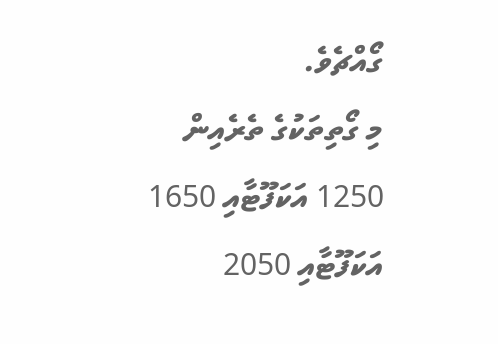ގޯއްޗެވެ.
މި ގޯތިތަކުގެ ތެރެއިން 1250 އަކަފޫޓާއި 1650 އަކަފޫޓާއި 2050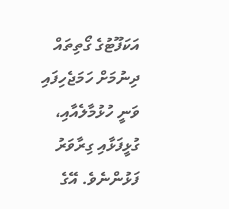އަކަފޫޓުގެ ގޯތިތައް ދިނުމަށް ހަމަޖެހިފައި ވަނީ ހުޅުމާލެއާއި، ގުޅީފަޅާއި ގިރާވަރު ފަޅުންނެވެ. އޭގެ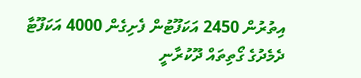އިތުރުން 2450 އަކަފޫޓުން ފެށިގެން 4000 އަކަފޫޓާ ދެމެދުގެ ގޯތިތައް ދޫކުރާނީ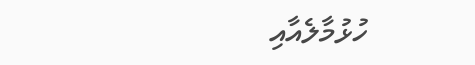ހުޅުމާލެއާއި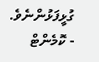ގުޅީފަޅުންނެވެ.
- ކޮމެންޓް